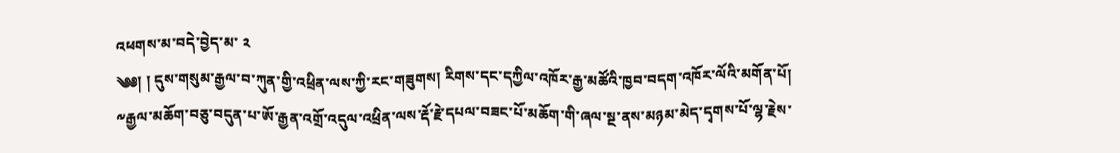འཕགས་མ་བདེ་བྱེད་མ་ ༢
༄༅། ། དུས་གསུམ་རྒྱལ་བ་ཀུན་གྱི་འཕྲིན་ལས་ཀྱི་རང་གཟུགས། རིགས་དང་དཀྱིལ་འཁོར་རྒྱ་མཚོའི་ཁྱབ་བདག་འཁོར་ལོའི་མགོན་པོ།  ༸རྒྱལ་མཆོག་བཅུ་བདུན་པ་ཨོ་རྒྱན་འགྲོ་འདུལ་འཕྲིན་ལས་རྡོ་རྗེ་དཔལ་བཟང་པོ་མཆོག་གི་ཞལ་སྔ་ནས་མཉམ་མེད་དྭགས་པོ་ལྷ་རྗེས་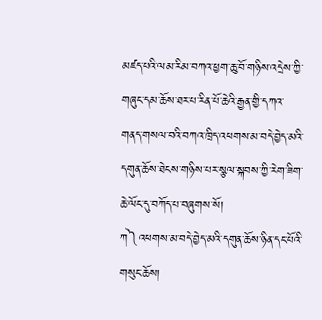མཛད་པའི་ལམ་རིམ་བཀའ་ཕྱག་ཆུ་བོ་གཉིས་འདྲེས་ཀྱི་གཞུང་དམ་ཆོས་ཐར་པ་རིན་པོ་ཆེའི་རྒྱན་གྱི་དཀའ་གནད་གསལ་བའི་བཀའ་ཁྲིད་འཕགས་མ་བདེ་བྱེད་མའི་དགུན་ཆོས་ཐེངས་གཉིས་པར་སྩལ་སྐབས་ཀྱི་རེག་ཟིག་ཆེ་ལོང་དུ་བཀོད་པ་བཞུགས་སོ།
ཀ༽འཕགས་མ་བདེ་བྱེད་མའི་དགུན་ཆོས་ཉིན་དང་པོའི་གསུང་ཆོས།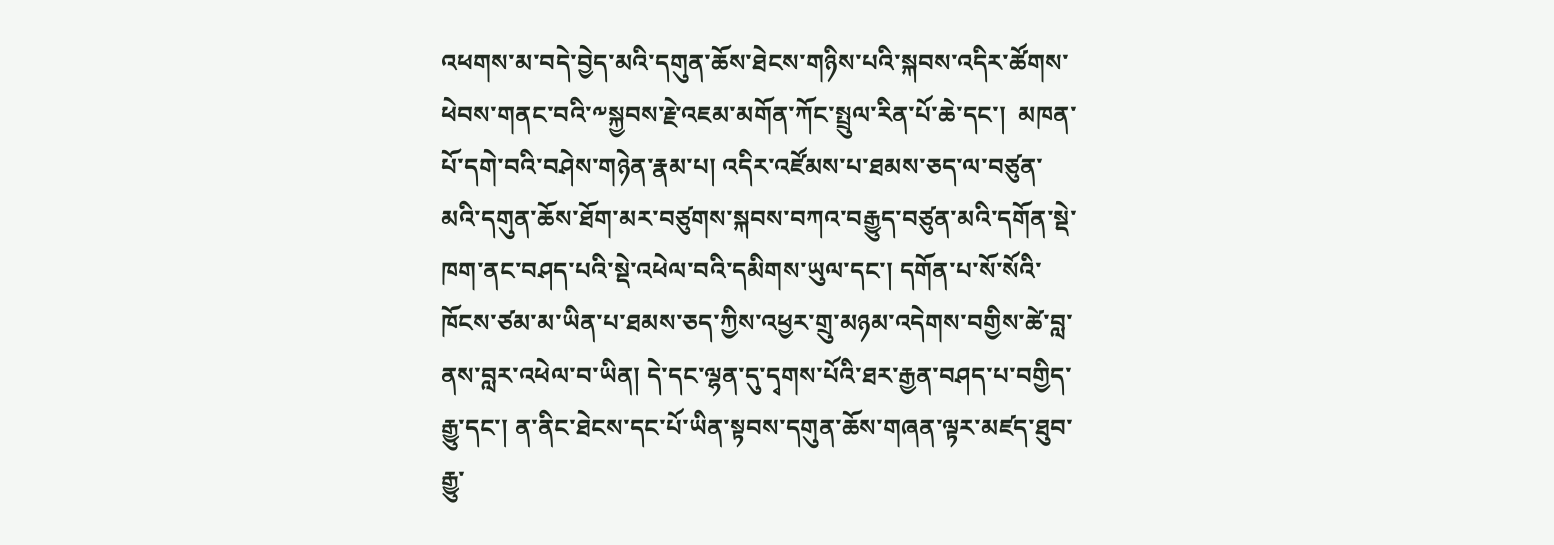འཕགས་མ་བདེ་བྱེད་མའི་དགུན་ཆོས་ཐེངས་གཉིས་པའི་སྐབས་འདིར་ཚོགས་ཕེབས་གནང་བའི་༸སྐྱབས་རྗེ་འཇམ་མགོན་ཀོང་སྤྲུལ་རིན་པོ་ཆེ་དང་།  མཁན་པོ་དགེ་བའི་བཤེས་གཉེན་རྣམ་པ། འདིར་འཛོམས་པ་ཐམས་ཅད་ལ་བཙུན་མའི་དགུན་ཆོས་ཐོག་མར་བཙུགས་སྐབས་བཀའ་བརྒྱུད་བཙུན་མའི་དགོན་སྡེ་ཁག་ནང་བཤད་པའི་སྡེ་འཕེལ་བའི་དམིགས་ཡུལ་དང་། དགོན་པ་སོ་སོའི་ཁོངས་ཙམ་མ་ཡིན་པ་ཐམས་ཅད་ཀྱིས་འཕྱར་གྲུ་མཉམ་འདེགས་བགྱིས་ཚེ་བླ་ནས་བླར་འཕེལ་བ་ཡིན། དེ་དང་ལྷན་དུ་དྭགས་པོའི་ཐར་རྒྱན་བཤད་པ་བགྱིད་རྒྱུ་དང་། ན་ནིང་ཐེངས་དང་པོ་ཡིན་སྟབས་དགུན་ཆོས་གཞན་ལྟར་མཛད་ཐུབ་རྒྱུ་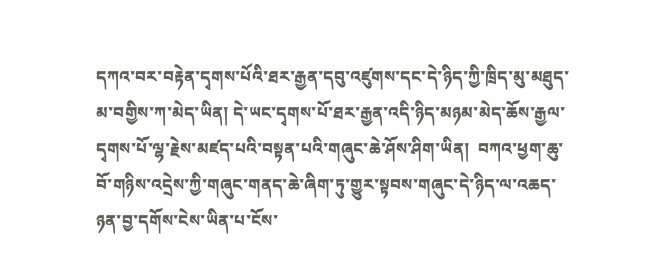དཀའ་བར་བརྟེན་དྭགས་པོའི་ཐར་རྒྱན་དབུ་འཛུགས་དང་དེ་ཉིད་ཀྱི་ཁྲིད་མུ་མཐུད་མ་བགྱིས་ཀ་མེད་ཡིན། དེ་ཡང་དྭགས་པོ་ཐར་རྒྱན་འདི་ཉིད་མཉམ་མེད་ཆོས་རྒྱལ་དྭགས་པོ་ལྷ་རྗེས་མཛད་པའི་བསྟན་པའི་གཞུང་ཆེ་ཤོས་ཤིག་ཡིན།  བཀའ་ཕྱག་ཆུ་བོ་གཉིས་འདྲེས་ཀྱི་གཞུང་གནད་ཆེ་ཞིག་ཏུ་གྱུར་སྟབས་གཞུང་དེ་ཉིད་ལ་འཆད་ཉན་བྱ་དགོས་ངེས་ཡིན་པ་ངོས་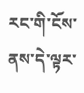རང་གི་ངོས་ནས་དེ་ལྟར་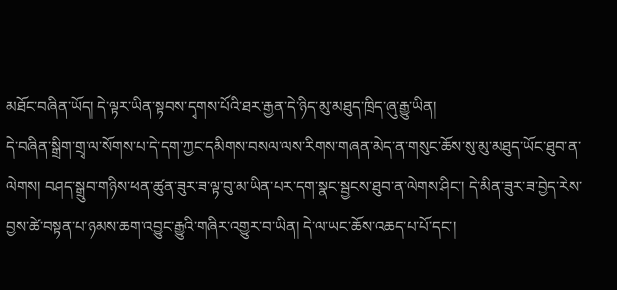མཐོང་བཞིན་ཡོད། དེ་ལྟར་ཡིན་སྟབས་དྭགས་པོའི་ཐར་རྒྱན་དེ་ཉིད་མུ་མཐུད་ཁྲིད་ཞུ་རྒྱུ་ཡིན།
དེ་བཞིན་སྒྲིག་གྲྭ་ལ་སོགས་པ་དེ་དག་ཀྱང་དམིགས་བསལ་ལས་རིགས་གཞན་མེད་ན་གསུང་ཆོས་སུ་མུ་མཐུད་ཡོང་ཐུབ་ན་ལེགས། བཤད་སྒྲུབ་གཉིས་ཕན་ཚུན་ཟུར་ཟ་ལྟ་བུ་མ་ཡིན་པར་དག་སྣང་སྦྱངས་ཐུབ་ན་ལེགས་ཤིང་། དེ་མིན་ཟུར་ཟ་བྱེད་རེས་བྱས་ཚེ་བསྟན་པ་ཉམས་ཆག་འབྱུང་རྒྱུའི་གཞིར་འགྱུར་བ་ཡིན། དེ་ལ་ཡང་ཆོས་འཆད་པ་པོ་དང་།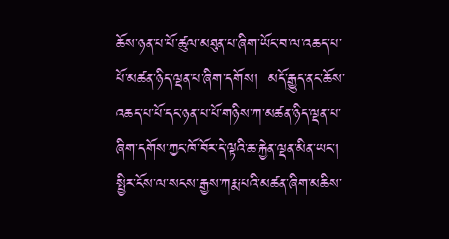ཆོས་ཉན་པ་པོ་ཚུལ་མཐུན་པ་ཞིག་ཡོང་བ་ལ་འཆད་པ་པོ་མཚན་ཉིད་ལྡན་པ་ཞིག་དགོས།  མདོ་རྒྱུད་ནང་ཆོས་འཆད་པ་པོ་དང་ཉན་པ་པོ་གཉིས་ཀ་མཚན་ཉིད་ལྡན་པ་ཞིག་དགོས་ཀྱང་ཁོ་བོར་དེ་ལྟའི་ཆ་རྐྱེན་ལྡན་མིན་ཡང་།  སྤྱིར་ངོས་ལ་སངས་རྒྱས་ཀརྨ་པའི་མཚན་ཞིག་མཆིས་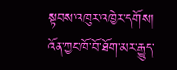སྟབས་འཁུར་འཁྱེར་དགོས། འོན་ཀྱང་ཁོ་བོ་ཐོག་མར་རྒྱུད་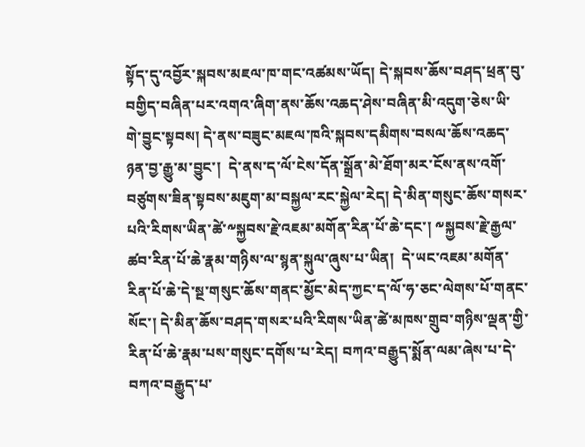སྟོད་དུ་འབྱོར་སྐབས་མཇལ་ཁ་གང་འཚམས་ཡོད། དེ་སྐབས་ཆོས་བཤད་ཕྲན་བུ་བགྱིད་བཞིན་པར་འགའ་ཞིག་ནས་ཆོས་འཆད་ཤེས་བཞིན་མི་འདུག་ཅེས་ཡི་གེ་བྱུང་སྟབས། དེ་ནས་བཟུང་མཇལ་ཁའི་སྐབས་དམིགས་བསལ་ཆོས་འཆད་ཉན་བྱ་རྒྱུ་མ་བྱུང་།  དེ་ནས་ད་ལོ་ངེས་དོན་སྒྲོན་མེ་ཐོག་མར་ངོས་ནས་འགོ་བཙུགས་ཟིན་སྟབས་མཇུག་མ་བསྐྱལ་རང་སྐྱེལ་རེད། དེ་མིན་གསུང་ཆོས་གསར་པའི་རིགས་ཡིན་ཚེ་༸སྐྱབས་རྗེ་འཇམ་མགོན་རིན་པོ་ཆེ་དང་། ༸སྐྱབས་རྗེ་རྒྱལ་ཚབ་རིན་པོ་ཆེ་རྣམ་གཉིས་ལ་སྙན་སྐུལ་ཞུས་པ་ཡིན།  དེ་ཡང་འཇམ་མགོན་རིན་པོ་ཆེ་དེ་སྔ་གསུང་ཆོས་གནང་མྱོང་མེད་ཀྱང་ད་ལོ་ཧ་ཅང་ལེགས་པོ་གནང་སོང་། དེ་མིན་ཆོས་བཤད་གསར་པའི་རིགས་ཡིན་ཚེ་མཁས་གྲུབ་གཉིས་ལྡན་གྱི་རིན་པོ་ཆེ་རྣམ་པས་གསུང་དགོས་པ་རེད། བཀའ་བརྒྱུད་སྨོན་ལམ་ཞེས་པ་དེ་བཀའ་བརྒྱུད་པ་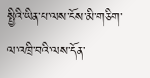སྤྱིའི་ཡིན་པ་ལས་ངོས་མི་གཅིག་ལ་འཁྲི་བའི་ལས་དོན་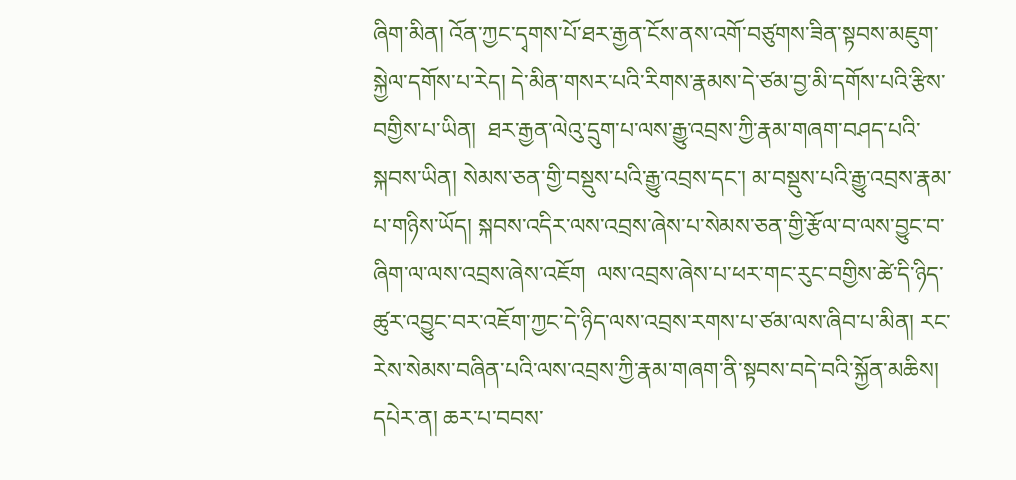ཞིག་མིན། འོན་ཀྱང་དྭགས་པོ་ཐར་རྒྱན་ངོས་ནས་འགོ་བཙུགས་ཟིན་སྟབས་མཇུག་སྐྱེལ་དགོས་པ་རེད། དེ་མིན་གསར་པའི་རིགས་རྣམས་དེ་ཙམ་བྱ་མི་དགོས་པའི་རྩིས་བགྱིས་པ་ཡིན།  ཐར་རྒྱན་ལེའུ་དྲུག་པ་ལས་རྒྱུ་འབྲས་ཀྱི་རྣམ་གཞག་བཤད་པའི་སྐབས་ཡིན། སེམས་ཅན་གྱི་བསྡུས་པའི་རྒྱུ་འབྲས་དང་། མ་བསྡུས་པའི་རྒྱུ་འབྲས་རྣམ་པ་གཉིས་ཡོད། སྐབས་འདིར་ལས་འབྲས་ཞེས་པ་སེམས་ཅན་གྱི་རྩོལ་བ་ལས་བྱུང་བ་ཞིག་ལ་ལས་འབྲས་ཞེས་འཇོག  ལས་འབྲས་ཞེས་པ་ཕར་གང་རུང་བགྱིས་ཚེ་དི་ཉིད་ཚུར་འབྱུང་བར་འཇོག་ཀྱང་དེ་ཉིད་ལས་འབྲས་རགས་པ་ཙམ་ལས་ཞིབ་པ་མིན། རང་རེས་སེམས་བཞིན་པའི་ལས་འབྲས་ཀྱི་རྣམ་གཞག་ནི་སྟབས་བདེ་བའི་སྐྱོན་མཆིས། དཔེར་ན། ཆར་པ་བབས་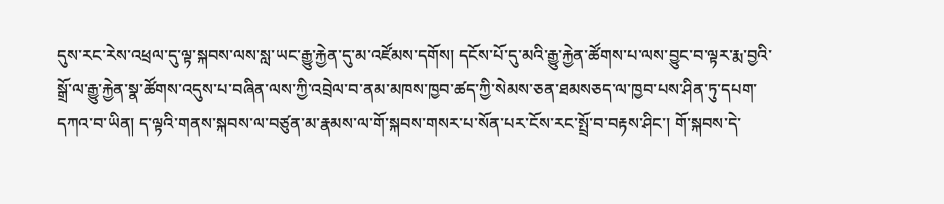དུས་རང་རེས་འཕྲལ་དུ་ལྟ་སྐབས་ལས་སླ་ཡང་རྒྱུ་རྐྱེན་དུ་མ་འཛོམས་དགོས། དངོས་པོ་དུ་མའི་རྒྱུ་རྐྱེན་ཚོགས་པ་ལས་བྱུང་བ་ལྟར་རྨ་བྱའི་སྒྲོ་ལ་རྒྱུ་རྐྱེན་སྣ་ཚོགས་འདུས་པ་བཞིན་ལས་ཀྱི་འབྲེལ་བ་ནམ་མཁས་ཁྱབ་ཚད་ཀྱི་སེམས་ཅན་ཐམསཅད་ལ་ཁྱབ་པས་ཤིན་ཏུ་དཔག་དཀའ་བ་ཡིན། ད་ལྟའི་གནས་སྐབས་ལ་བཙུན་མ་རྣམས་ལ་གོ་སྐབས་གསར་པ་སོན་པར་ངོས་རང་སྤྲོ་བ་བརྟས་ཤིང་། གོ་སྐབས་དེ་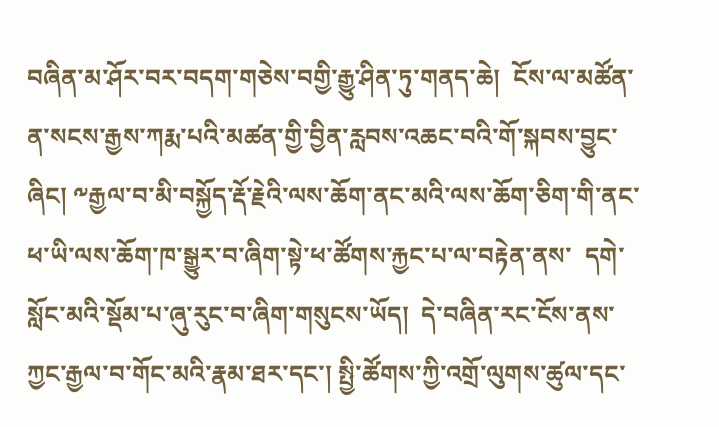བཞིན་མ་ཤོར་བར་བདག་གཅེས་བགྱི་རྒྱུ་ཤིན་ཏུ་གནད་ཆེ།  ངོས་ལ་མཚོན་ན་སངས་རྒྱས་ཀརྨ་པའི་མཚན་གྱི་བྱིན་རླབས་འཆང་བའི་གོ་སྐབས་བྱུང་ཞིང། ༸རྒྱལ་བ་མི་བསྐྱོད་རྡོ་རྗེའི་ལས་ཆོག་ནང་མའི་ལས་ཆོག་ཅིག་གི་ནང་ཕ་ཡི་ལས་ཆོག་ཁ་སྒྱུར་བ་ཞིག་སྟེ་ཕ་ཚོགས་རྐྱང་པ་ལ་བརྟེན་ནས་  དགེ་སློང་མའི་སྡོམ་པ་ཞུ་རུང་བ་ཞིག་གསུངས་ཡོད།  དེ་བཞིན་རང་ངོས་ནས་ཀྱང་རྒྱལ་བ་གོང་མའི་རྣམ་ཐར་དང་། སྤྱི་ཚོགས་ཀྱི་འགྲོ་ལུགས་ཚུལ་དང་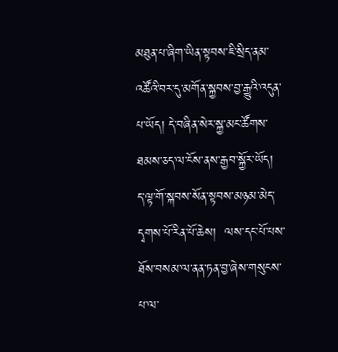མཐུན་པ་ཞིག་ཡིན་སྟབས་ཇི་སྲིད་ནམ་འཚོའི་བར་དུ་མགོན་སྐྱབས་བྱ་རྒྱུའི་འདུན་པ་ཡོད། དེ་བཞིན་སེར་སྐྱ་མང་ཚོགས་ཐམས་ཅད་ལ་ངོས་ནས་རྒྱབ་སྐྱོར་ཡོད། ད་ལྟ་གོ་སྐབས་སོན་སྟབས་མཉམ་མེད་དྭགས་པོ་རིན་པོ་ཆེས།  ལས་དང་པོ་པས་ཐོས་བསམ་ལ་ནན་ཏན་བྱ་ཞེས་གསུངས་པ་ལ་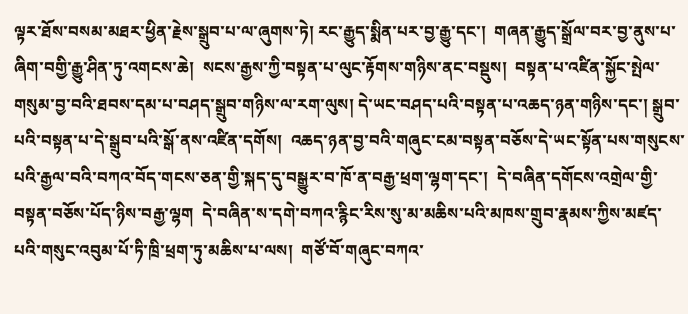ལྟར་ཐོས་བསམ་མཐར་ཕྱིན་རྗེས་སྒྲུབ་པ་ལ་ཞུགས་ཏེ། རང་རྒྱུད་སྨིན་པར་བྱ་རྒྱུ་དང་།  གཞན་རྒྱུད་སྒྲོལ་བར་བྱ་ནུས་པ་ཞིག་བགྱི་རྒྱུ་ཤིན་ཏུ་འགངས་ཆེ།  སངས་རྒྱས་ཀྱི་བསྟན་པ་ལུང་རྟོགས་གཉིས་ནང་བསྡུས།  བསྟན་པ་འཛིན་སྐྱོང་སྤེལ་གསུམ་བྱ་བའི་ཐབས་དམ་པ་བཤད་སྒྲུབ་གཉིས་ལ་རག་ལུས། དེ་ཡང་བཤད་པའི་བསྟན་པ་འཆད་ཉན་གཉིས་དང་། སྒྲུབ་པའི་བསྟན་པ་དེ་སྒྲུབ་པའི་སྒོ་ནས་འཛིན་དགོས།  འཆད་ཉན་བྱ་བའི་གཞུང་ངམ་བསྟན་བཅོས་དེ་ཡང་སྟོན་པས་གསུངས་པའི་རྒྱལ་བའི་བཀའ་བོད་གངས་ཅན་གྱི་སྐད་དུ་བསྒྱུར་བ་ཁོ་ན་བརྒྱ་ཕྲག་ལྷག་དང་།  དེ་བཞིན་དགོངས་འགྲེལ་གྱི་བསྟན་བཅོས་པོད་ཉིས་བརྒྱ་ལྷག  དེ་བཞིན་ས་དགེ་བཀའ་རྙིང་རིས་སུ་མ་མཆིས་པའི་མཁས་གྲུབ་རྣམས་ཀྱིས་མཛད་པའི་གསུང་འབུམ་པོ་ཏི་ཁྲི་ཕྲག་ཏུ་མཆིས་པ་ལས།  གཙོ་བོ་གཞུང་བཀའ་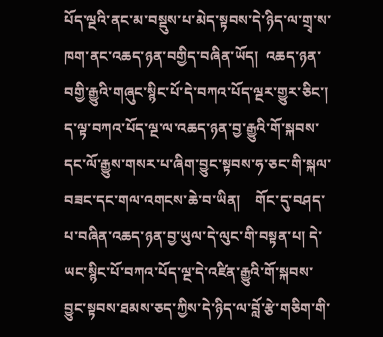པོད་ལྔའི་ནང་མ་བསྡུས་པ་མེད་སྟབས་དེ་ཉིད་ལ་གྲྭ་ས་ཁག་ནང་འཆད་ཉན་བགྱིད་བཞིན་ཡོད།  འཆད་ཉན་བགྱི་རྒྱུའི་གཞུང་སྙིང་པོ་དེ་བཀའ་པོད་ལྔར་གྱུར་ཅིང་།  ད་ལྟ་བཀའ་པོད་ལྔ་ལ་འཆད་ཉན་བྱ་རྒྱུའི་གོ་སྐབས་དང་ལོ་རྒྱུས་གསར་པ་ཞིག་བྱུང་སྟབས་ཧ་ཅང་གི་སྐལ་བཟང་དང་གལ་འགངས་ཆེ་བ་ཡིན།    གོང་དུ་བཤད་པ་བཞིན་འཆད་ཉན་བྱ་ཡུལ་དེ་ལུང་གི་བསྟན་པ། དེ་ཡང་སྙིང་པོ་བཀའ་པོད་ལྔ་དེ་འཛིན་རྒྱུའི་གོ་སྐབས་བྱུང་སྟབས་ཐམས་ཅད་ཀྱིས་དེ་ཉིད་ལ་བློ་རྩེ་གཅིག་གི་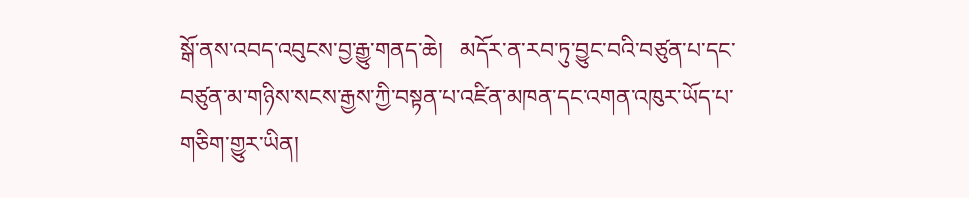སྒོ་ནས་འབད་འབུངས་བྱ་རྒྱུ་གནད་ཆེ།   མདོར་ན་རབ་ཏུ་བྱུང་བའི་བཙུན་པ་དང་བཙུན་མ་གཉིས་སངས་རྒྱས་ཀྱི་བསྟན་པ་འཛིན་མཁན་དང་འགན་འཁུར་ཡོད་པ་གཅིག་གྱུར་ཡིན།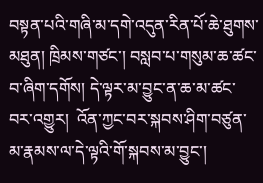བསྟན་པའི་གཞི་མ་དགེ་འདུན་རིན་པོ་ཆེ་ཐུགས་མཐུན། ཁྲིམས་གཙང་། བསླབ་པ་གསུམ་ཆ་ཚང་བ་ཞིག་དགོས། དེ་ལྟར་མ་བྱུང་ན་ཆ་མ་ཚང་བར་འགྱུར།  འོན་ཀྱང་བར་སྐབས་ཤིག་བཙུན་མ་རྣམས་ལ་དེ་ལྟའི་གོ་སྐབས་མ་བྱུང་།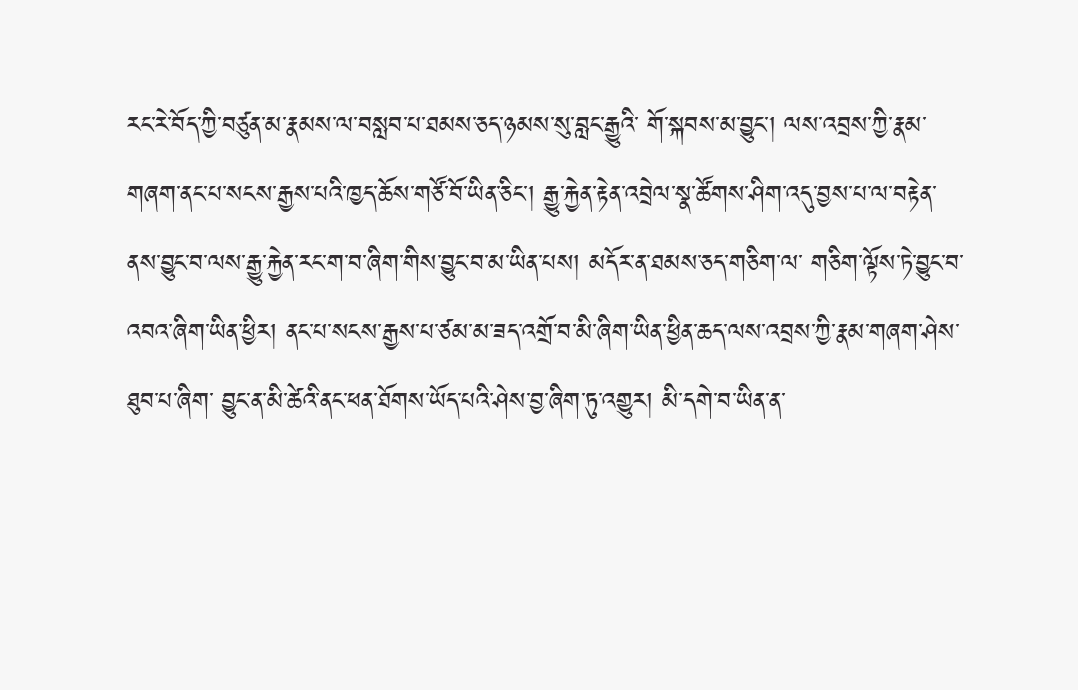རང་རེ་བོད་ཀྱི་བཙུན་མ་རྣམས་ལ་བསླབ་པ་ཐམས་ཅད་ཉམས་སུ་བླང་རྒྱུའི་ གོ་སྐབས་མ་བྱུང་། ལས་འབྲས་ཀྱི་རྣམ་གཞག་ནང་པ་སངས་རྒྱས་པའི་ཁྱད་ཆོས་གཙོ་བོ་ཡིན་ཅིང་། རྒྱུ་རྐྱེན་རྟེན་འབྲེལ་སྣ་ཚོགས་ཤིག་འདུ་བྱས་པ་ལ་བརྟེན་ནས་བྱུང་བ་ལས་རྒྱུ་རྐྱེན་རང་ག་བ་ཞིག་གིས་བྱུང་བ་མ་ཡིན་པས། མདོར་ན་ཐམས་ཅད་གཅིག་ལ་ གཅིག་ལྟོས་ཏེ་བྱུང་བ་འབའ་ཞིག་ཡིན་ཕྱིར། ནང་པ་སངས་རྒྱས་པ་ཙམ་མ་ཟད་འགྲོ་བ་མི་ཞིག་ཡིན་ཕྱིན་ཆད་ལས་འབྲས་ཀྱི་རྣམ་གཞག་ཤེས་ཐུབ་པ་ཞིག་ བྱུང་ན་མི་ཚེའི་ནང་ཕན་ཐོགས་ཡོད་པའི་ཤེས་བྱ་ཞིག་ཏུ་འགྱུར། མི་དགེ་བ་ཡིན་ན་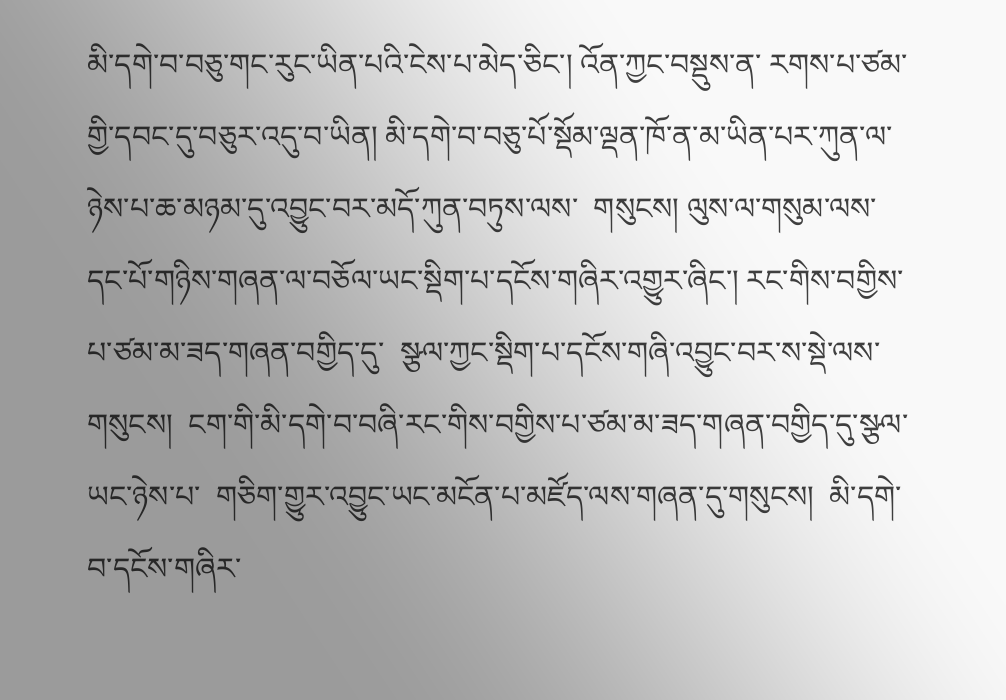མི་དགེ་བ་བཅུ་གང་རུང་ཡིན་པའི་ངེས་པ་མེད་ཅིང་། འོན་ཀྱང་བསྡུས་ན་ རགས་པ་ཙམ་གྱི་དབང་དུ་བཅུར་འདུ་བ་ཡིན། མི་དགེ་བ་བཅུ་པོ་སྡོམ་ལྡན་ཁོ་ན་མ་ཡིན་པར་ཀུན་ལ་ཉེས་པ་ཆ་མཉམ་དུ་འབྱུང་བར་མདོ་ཀུན་བཏུས་ལས་  གསུངས། ལུས་ལ་གསུམ་ལས་དང་པོ་གཉིས་གཞན་ལ་བཅོལ་ཡང་སྡིག་པ་དངོས་གཞིར་འགྱུར་ཞིང་། རང་གིས་བགྱིས་པ་ཙམ་མ་ཟད་གཞན་བགྱིད་དུ་  སྩལ་ཀྱང་སྡིག་པ་དངོས་གཞི་འབྱུང་བར་ས་སྡེ་ལས་གསུངས།  ངག་གི་མི་དགེ་བ་བཞི་རང་གིས་བགྱིས་པ་ཙམ་མ་ཟད་གཞན་བགྱིད་དུ་སྩལ་ཡང་ཉེས་པ་  གཅིག་གྱུར་འབྱུང་ཡང་མངོན་པ་མཛོད་ལས་གཞན་དུ་གསུངས།  མི་དགེ་བ་དངོས་གཞིར་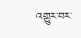འགྱུར་བར་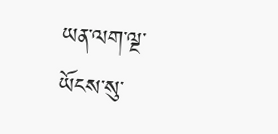ཡན་ལག་ལྔ་ཡོངས་སུ་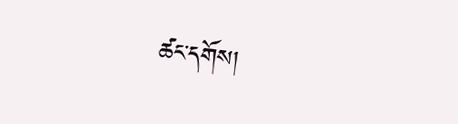ཚང་དགོས།